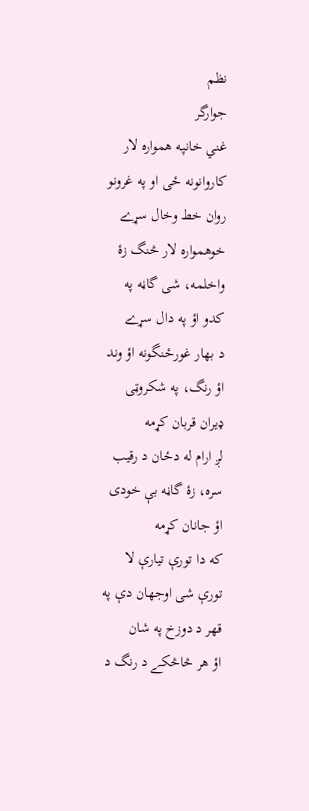نظم
جوارگر
غني خانپه همواره لار کاروانونه ځی او په غرونو روان خط وخال سړے
خوهمواره لار څنگ زۀ واخلمه، شی گاڼه په کدو اؤ په دال سړے
د بهار غورځنگونه اؤ وند اؤ رنگ، په شکروټی ډيران قربان کړمه
لږ ارام له دځان د رقيب سره، زۀ گاڼه بې خودی اؤ جانان کړمه
که دا تورې تيارې لا تورې شی اوجهان دې په قهر د دوزخ په شان
اؤ هر څاڅکے د رنگ د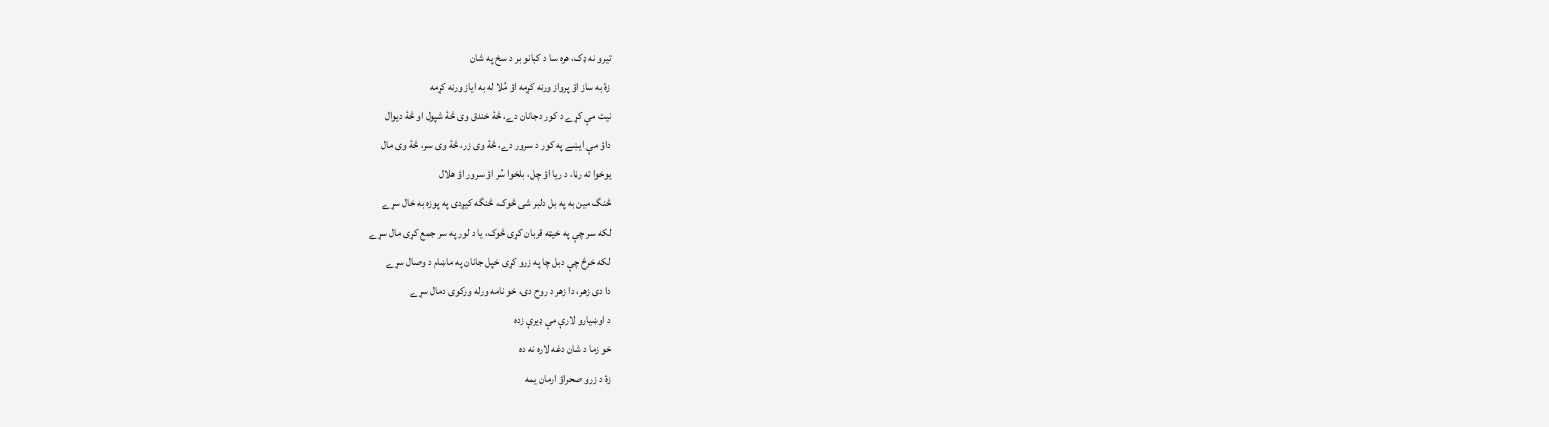تيرو نه ډک، هره سا د کبانو بر د سخ په شان
زۀ به ساز اؤ پرواز ورنه کړمه اؤ مُلا له به اياز ورنه کړمه
نيت مې کړے د کور دجانان دے، څۀ خندق وی څۀ شپول او څۀ ديوال
داؤ مې ايښے په کور د سرور دے، څۀ وی زر، څۀ وی سر، څۀ وی مال
يوخوا ته رڼا، د ريا اؤ چل، بلخوا سُر اؤ سرور اؤ هلال
څنگ مين به په بل دلبر شی څوک، څنگه کيږدی په پوزه به خال سړے
لکه سر چې په خيټه قربان کړی څوک، يا د لور په سر جمع کړی مال سړے
لکه خرڅ چې دبل چا په زرو کړی خپل جانان په ماښام د وصال سړے
دا دی زهر، دا زهر د روح دی، خو نامه ورله ورکوی دمال سړے
د اوښيارو لارې مې ډيرې زده
خو زما د شان دغه لاره نه ده
زۀ د زرو صحراؤ ارمان يمه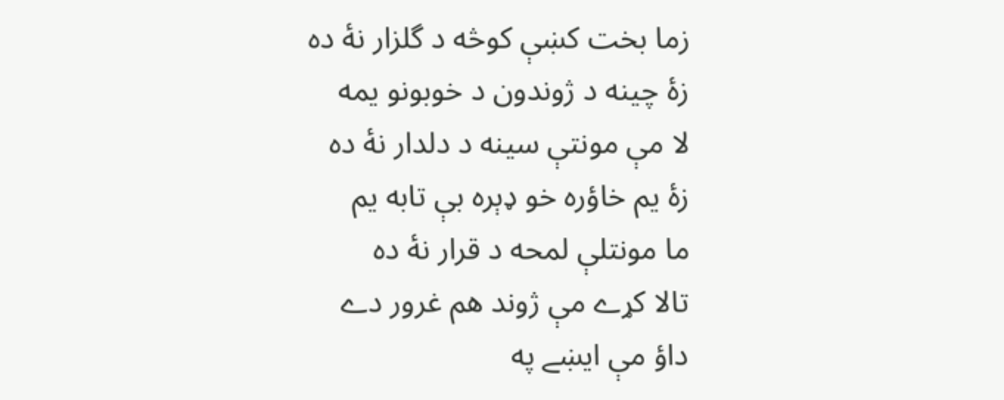زما بخت کښې کوڅه د گلزار نۀ ده
زۀ چينه د ژوندون د خوبونو يمه
لا مې مونتې سينه د دلدار نۀ ده
زۀ يم خاؤره خو ډېره بې تابه يم
ما مونتلې لمحه د قرار نۀ ده
تالا کړے مې ژوند هم غرور دے
داؤ مې ايښے په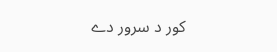کور د سرور دے